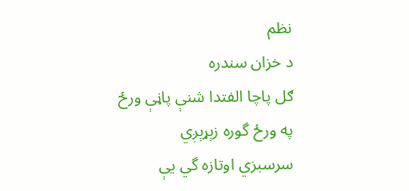نظم
د خزان سندره
ګل پاچا الفتدا شنې پاڼې ورځ په ورځ گوره زېړېږي
سرسبزي اوتازه گي يې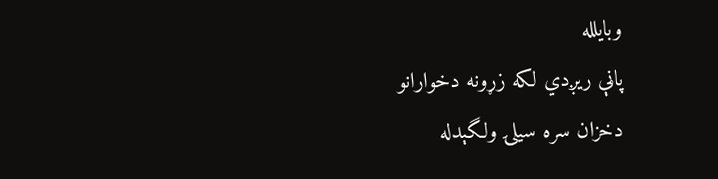وبايلله
پاڼې ريږدي لکه زړونه دخوارانو
دخزان سره سيلۍ ولگېدله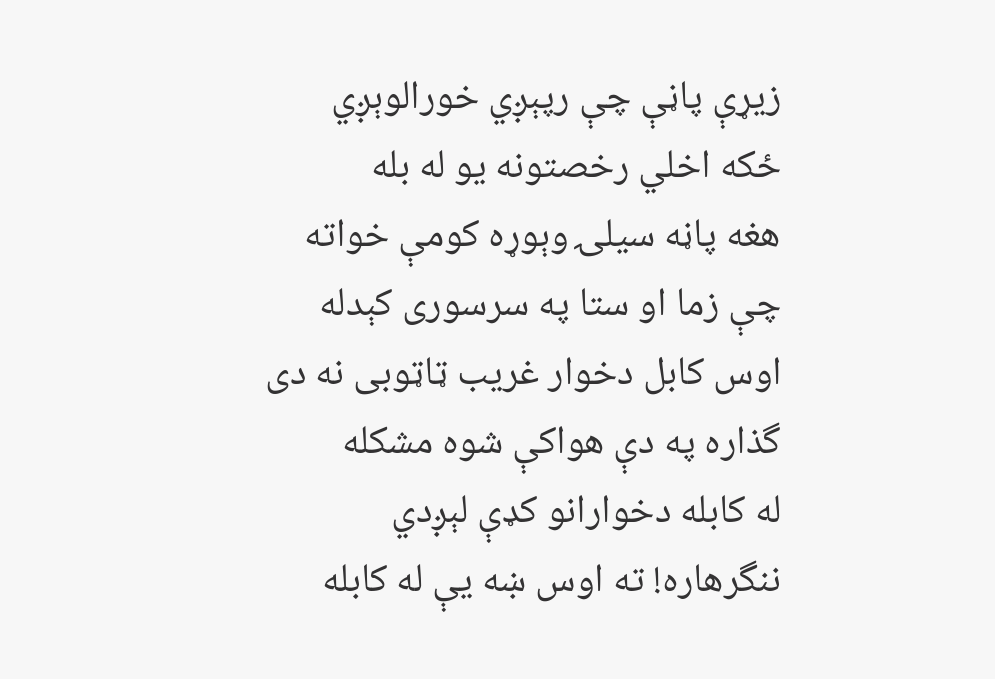زيړې پاڼې چې رپېږي خورالوېږي
ځکه اخلي رخصتونه يو له بله
هغه پاڼه سيلۍ وېوړه کومې خواته
چې زما او ستا په سرسوری کېدله
اوس کابل دخوار غريب ټاټوبی نه دی
گذاره په دې هواکې شوه مشکله
له کابله دخوارانو کډې لېږدي
ننگرهاره! ته اوس ښه يې له کابله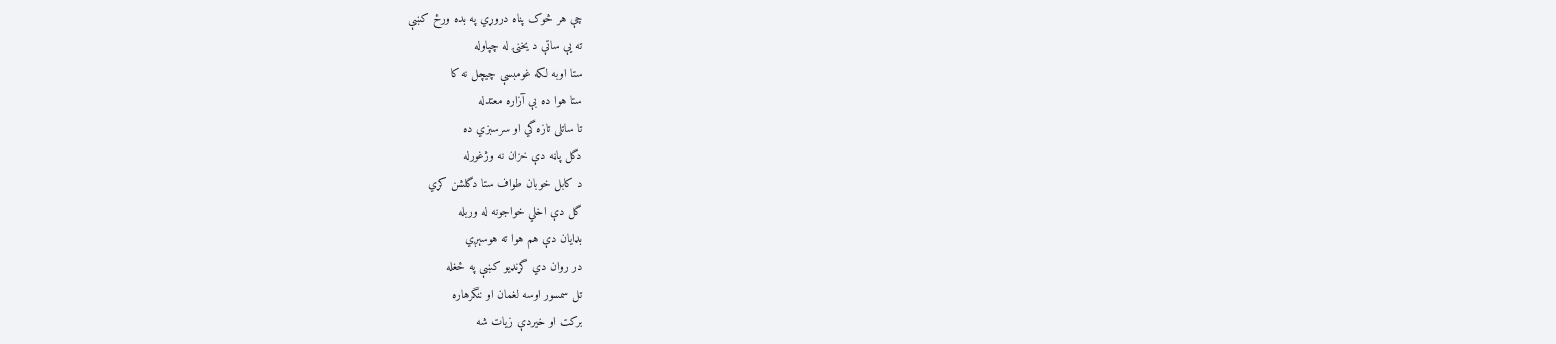چې هر څوک پناه دروړي په بده ورځ کښې
ته يې ساتې د يخنۍ له چپاوله
ستا اوبه لکه غومبسې چيچل نه کا
ستا هوا ده بې آزاره معتدله
تا ساتلی تازه گي او سرسبزي ده
دگل پاڼه دې خزان نه وژغورله
د کابل خوبان طواف ستا دگلشن کړي
گل دې اخلي خواجونه له وربله
بډايان دې هم هوا ته هوسېږي
در روان دي گړنډيو کښې په ځغله
تل سمسور اوسه لغمان او ننگرهاره
برکت او خيردې زيات شه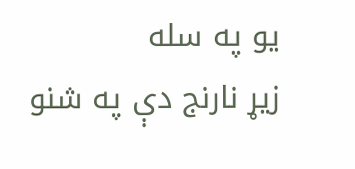يو په سله
زيړ نارنج دې په شنو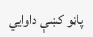پاڼو کښې داوايي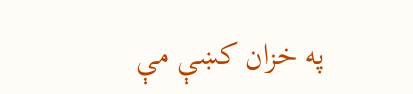په خزان کښې مې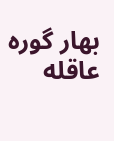بهار گوره عاقله